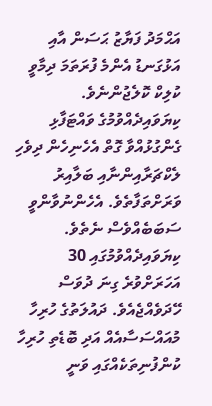އަޙްމަދު ފަޔާޒު ޙަސަން އާއި އަޅުގަނޑު އެންމެ ފުރަތަމަ ދިމާވީ ކުލިކް ކޮލެޖުންނެވެ. ކިޔަވައިދެއްވުމުގެ ވައްޓަފާޅި ގެންގުޅުއްވާ ގޮތް އެހެނިހެން ދިވެހި ލެކްޗަރާއިންނާއި ބަލާއިރު ވަރަށްތަފާތެވެ. އެހެންނުވާންވީ ސަބަބެއްވެސް ނެތެވެ. ކިޔަވައިދެއްވުމުގައި 30 އަހަރަށްވުރެ ގިނަ ދުވަސް ހޭދަވެއްޖެއެވެ. ދައުލަތުގެ ހުރިހާ މުއައްސަސާއެއް އަދި ބޮޑެތި ހުރިހާ ކުންފުނިތަކެއްގައި ވަނީ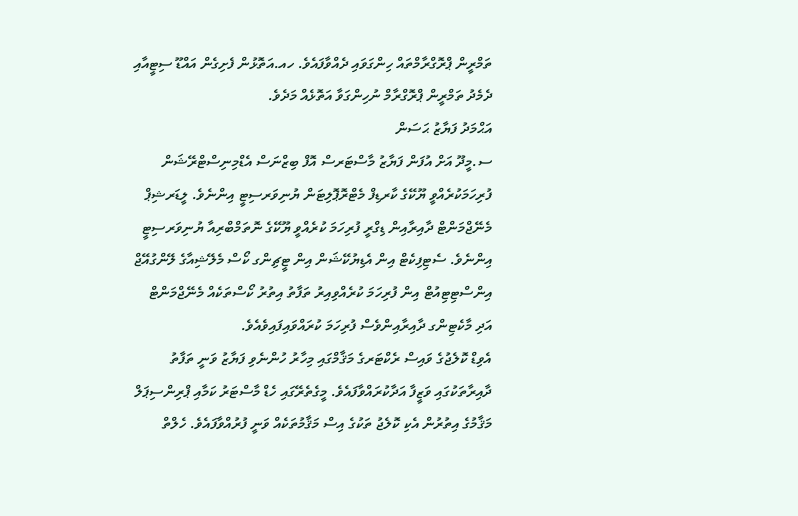ތަމްރީން ޕްރޮގްރާމްތައް ހިންގަވައި ދެއްވާފައެވެ. ހއ.އަތޮޅުން ފެށިގެން އައްޑޫ ސިޓީއާއި ދެމެދު ތަމްރީން ޕްރޮގްރާމް ނުހިންގަވާ އަތޮޅެއް މަދެވެ.
އަޙްމަދު ފަޔާޒު ޙަސަން
ސ.މީދޫ އަށް އުފަން ފަޔާޒު މާސްޓަރސް އޮފް ބިޒްނަސް އެޑްމިނިސްޓްރޭޝަން ފުރިހަމަކުރެއްވީ ޔޫކޭގެ ކާރޑިފް މެޓްރޮޕޮލިޓަން ޔުނިވަރސިޓީ އިންނެވެ. ލީޑަރޝިޕް މެނޭޖްމަންޓް ދާއިރާއިން ޑިގްރީ ފުރިހަމަ ކުރެއްވީ ޔޫކޭގެ ނޮތަމްބްރިއާ ޔުނިވަރސިޓީ އިންނެވެ. ސެޓިފިކެޓް އިން އެޑިޔުކޭޝަން އިން ޓީޗިންގ ކޯސް މެލޭޝިއާގެ ލޭންގުއޭޖް އިންސްޓިޓިއުޓް އިން ފުރިހަމަ ކުރެއްވިއިރު ތަފާތު އިތުރު ކޯސްތަކެއް މެނޭޖްމަންޓް އަދި މާކެޓިންގ ދާއިރާއިންވެސް ފުރިހަމަ ކުރައްވައިފައިވެއެވެ.
އެވިޑް ކޮލެޖުގެ ވައިސް ރެކްޓަރގެ މަޤާމްގައި މިހާރު ހުންނެވި ފަޔާޒު ވަނީ ތަފާތު ދާއިރާތަކުގައި ވަޒީފާ އަދާކުރައްވާފައެވެ. މީގެތެރޭގައި ހެޑް މާސްޓަރު ކަމާއި ޕްރިންސިޕަލް މަޤާމުގެ އިތުރުން އެކި ކޮލެޖު ތަކުގެ އިސް މަޤާމުތަކެއް ވަނީ ފުރުއްވާފައެވެ. ހެލްތް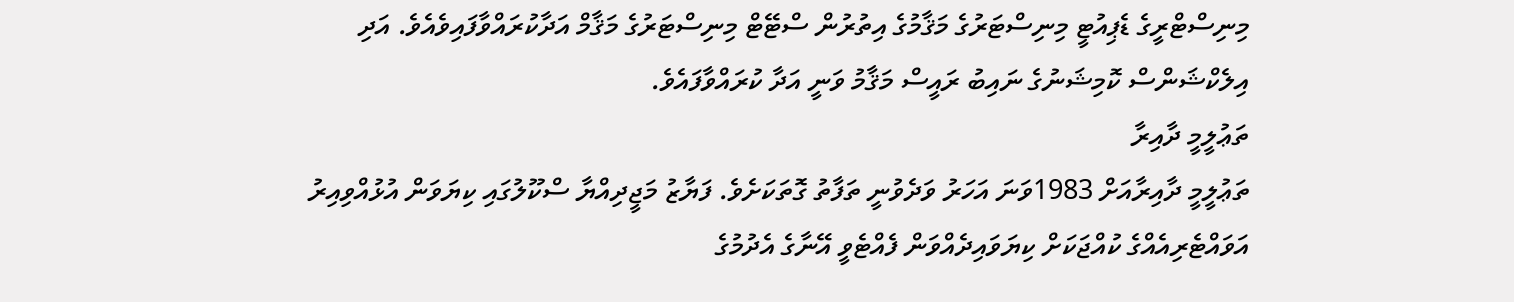މިނިސްޓްރީގެ ޑެޕިއުޓީ މިނިސްޓަރުގެ މަޤާމުގެ އިތުރުން ސްޓޭޓް މިނިސްޓަރުގެ މަޤާމް އަދާކުރައްވާފައިވެއެވެ. އަދި އިލެކްޝަންސް ކޮމިޝަނުގެ ނައިބު ރައީސް މަޤާމު ވަނީ އަދާ ކުރައްވާފައެވެ.
ތަޢުލީމީ ދާއިރާ
ތަޢުލީމީ ދާއިރާއަށް 1983ވަނަ އަހަރު ވަދެވުނީ ތަފާތު ގޮތަކަށެވެ. ފަޔާޒު މަޖީދިއްޔާ ސްކޫލުގައި ކިޔަވަން އުޅުއްވިއިރު އަވައްޓެރިއެއްގެ ކުއްޖަކަށް ކިޔަވައިދެއްވަން ފެއްޓެވީ އޭނާގެ އެދުމުގެ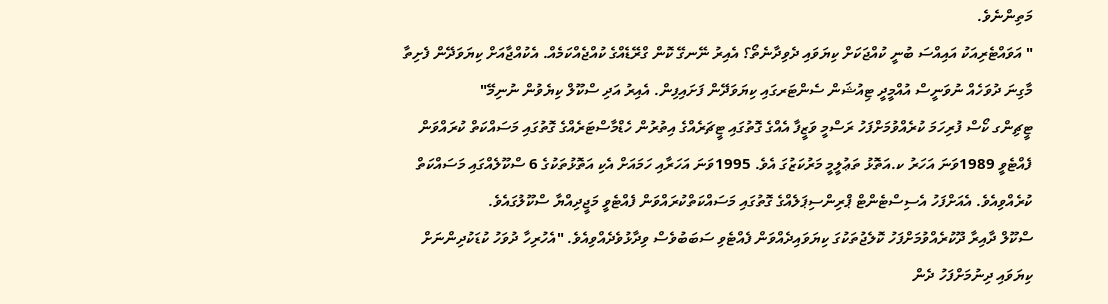މަތިންނެވެ.
" އަވައްޓެރިއަކު އައިއްސަ ބުނީ ކުއްޖަކަށް ކިޔަވައި ދެވިދާނެތޯ؟ އެއިރު ނޭނގޭ ކޮން ގްރޭޑެއްގެ ކުއްޖެއްކަމެއް. އެކުއްޖާއަށް ކިޔަވަދޭން ފެށިތާ މާގިނަ ދުވަހެއް ނުވަނީސް އުއްމީދީ ޓިއުޝަން ސެންޓަރގައި ކިޔަވަދޭން ފަށައިފިން. އެއިރު އަދި ސްކޫލް ކިޔެވުން ނުނިމޭ"
ޓީޗިންގ ކޯސް ފުރިހަމަ ކުރެއްވުމަށްފަހު ރަސްމީ ވަޒީފާ އެއްގެ ގޮތުގައި ޓީޗަރެއްގެ އިތުރުން ހެޑްމާސްޓަރެއްގެ ގޮތުގައި މަސައްކަތް ކުރައްވަން ފެއްޓެވީ 1989ވަނަ އަހަރު ކ.އަތޮޅު ތަޢުލީމީ މަރުކަޒުގަ އެވެ. 1995ވަނަ އަހަރާއި ހަމައަށް އެކި އަތޮޅުތަކުގެ 6 ސްކޫލެއްގައި މަސައްކަތް ކުރެއްވިއެވެ. އެއަށްފަހު އެސިސްޓެންޓް ޕްރިންސިޕަލެއްގެ ގޮތުގައި މަސައްކަތްކުރައްވަން ފެއްޓެވީ މަޖީދިއްޔާ ސްކޫލުގައެވެ.
ސްކޫލް ދާއިރާ ދޫކުރެއްވުމަށްފަހު ކޮލެޖުތަކުގަ ކިޔަވައިދެއްވަން ފެއްޓެވި ސަބަބުވެސް ވިދާޅުވެދެއްވިއެވެ. "އެހުރިހާ ދުވަހު ކުޑަކުދިންނަށް ކިޔަވައި ދިނުމަށްފަހު ދެން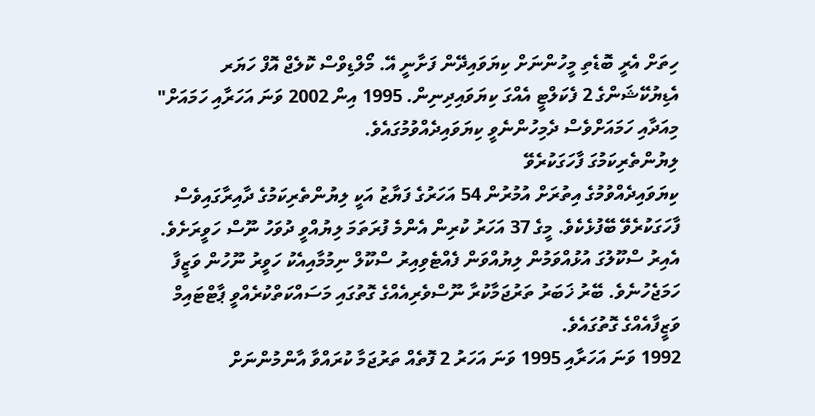ހިތަށް އެރީ ބޮޑެތި މީހުންނަށް ކިޔަވައިދޭން ފަށާނީ އޭ. މޯލްޑިވްސް ކޮލެޖް އޮފް ހަޔަރ އެޑިޔުކޭޝަންގެ 2 ފެކަލްޓީ އެއްގަ ކިޔަވައިދިނިން. 1995 އިން 2002 ވަނަ އަހަރާއި ހަމައަށް" މިއަދާއި ހަމައަށްވެސް ދެމިހުންނެވީ ކިޔަވައިދެއްވުމުގައެވެ.
ލިޔުންތެރިކަމުގަ ފާހަގަކުރެވޭ
ކިޔަވައިދެއްވުމުގެ އިތުރަށް އުމުރުން 54 އަހަރުގެ ފަޔާޒު އަކީ ލިޔުންތެރިކަމުގެ ދާއިރާގައިވެސް ފާހަގަކުރެވޭ ބޭފުޅެކެވެ. މީގެ 37 އަހަރު ކުރިން އެންމެ ފުރަތަމަ ލިޔުއްވީ ދުވަހު ނޫސް ހަވީރަށެވެ. އެއިރު ސްކޫލުގަ އުޅުއްވަމުން ލިޔުއްވަން ފެއްޓެވިއިރު ސްކޫލް ނިމުމާއިއެކު ހަވީރު ނޫހުން ވަޒީފާ ހަމަޖެހުނެވެ. ބޭރު ޚަބަރު ތަރުޖަމާކުރާ ނޫސްވެރިއެއްގެ ގޮތުގައި މަސައްކަތްކުރެއްވީ ޕާޓްޓައިމް ވަޒީފާއެއްގެ ގޮތުގައެވެ.
1992 ވަނަ އަހަރާއި 1995 ވަނަ އަހަރު 2 ފޮތެއް ތަރުޖަމާ ކުރައްވާ އާންމުންނަށް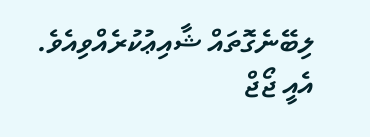ލިބޭނެގޮތައް ޝާއިޢުކުރެއްވިއެވެ. އެއީ ޖޯޖް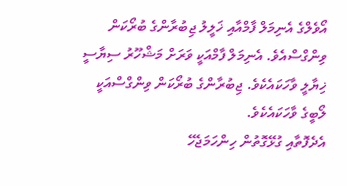އޯވެލްގެ އެނިމަލް ފާމްއާއި ޚަލީލު ޖިބުރާންގެ ބުރޯކަން ވިންގްސްއެވެ. އެނިމަލް ފާމްއަކީ ވަރަށް މަޝްހޫރު ސިޔާސީ ޚިޔާލީ ވާހަކައެކެވެ. ޖިބުރާންގެ ބުރޯކަން ވިންގްސްއަކީ ލޯބީގެ ވާހަކައެކެވެ.
އެދެފޮތާއި ގުޅޭގޮތުން ހިންހަމަޖެހޭ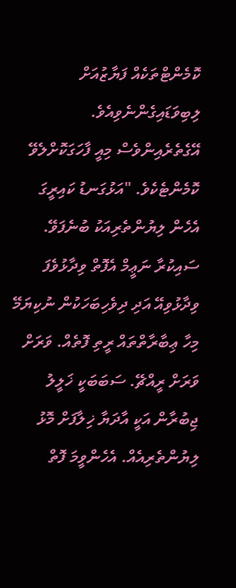ކޮމެންޓްތަކެއް ފަޔާޒުއަށް ލިބިވަޑައިގެންނެވިއެވެ. އޭގެތެރެއިންވެސް މިއީ ފާހަގަކޮށްލެވޭ ކޮމެންޓެކެވެ. "އަޅުގަނޑު ކައިރީގަ އެހެން ލިޔުންތެރިއަކު ބުނެފަވޭ. ސައިކުރާ ނަޢީމް އެފޮތް ވިދާޅުވެފަ ވިދާޅުވިއޭ އަދި ދިވެހިބަހަކުން ނުކިޔަމޭ މިހާ ޢިބާރާތްތައް ރީތި ފޮތެއް. ވަރަށް ވަރަށް ރީއްޗޭ. ސަބަބަކީ ޚަލީލު ޖިބުރާން އަކީ އާދަޔާ ޚިލާފަށް މޮޅު ލިޔުންތެރިއެއް. އެހެންވީމަ ފޮތް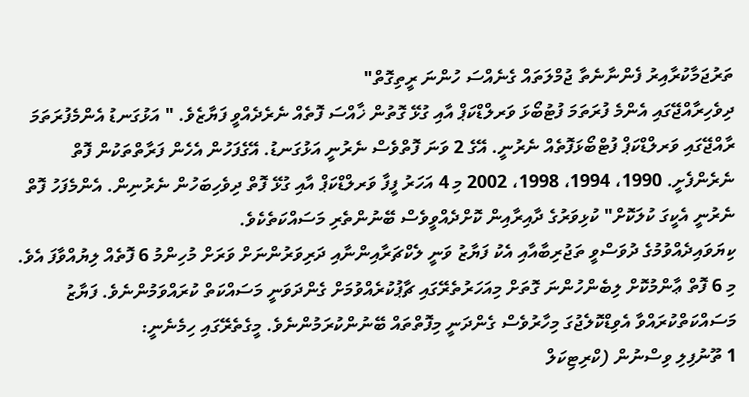ތަރުޖަމާކުރާއިރު ފެންނާނެތާ ޖުމްލަތައް ގެނެއްސަ ހުންނަ ރީތިގޮތް"
ދިވެހިރާއްޖޭގައި އެންމެ ފުރަތަމަ ފުޓުބޯޅަ ވަރލްޑްކަޕް އާއި ގުޅޭ ގޮތުން ޚާއްސަ ފޮތެއް ނެރެދެއްވީ ފަޔާޒެވެ. " އަޅުގަނޑު އެންމެފުރަތަމަ ރާއްޖޭގައި ވަރލްޑްކަޕް ފުޓްބޯޅަފޮތެއް ނެރުނީ. އޭގެ 2 ވަނަ ފޮތްވެސް ނެރުނީ އަޅުގަނޑު. އޭގެފަހުން އެހެން ފަރާތްތަކުން ފޮތް ނެރެންފެށީ. 1990، 1994، 1998، 2002 މި 4 އަހަރު ފީފާ ވަރލްޑްކަޕް އާއި ގުޅޭ ފޮތް ދިވެހިބަހުން ނެރުނިން. އެންމެފަހު ފޮތް ނެރުނީ އެކީގަ ކުލަކޮށް" ކުޅިވަރުގެ ދާއިރާއިން ކޮށްދެއްވީވެސް ބޭނުންތެރި މަސައްކަތެކެވެ.
ކިޔަވައިދެއްވުމުގެ ދުވަސްވީ ތަޖުރިބާއާއި އެކު ފަޔާޒު ވަނީ ލެކްޗަރާއިންނާއި ދަރިވަރުންނަށް ވަރަށް މުހިންމު 6 ފޮތެއް ލިޔުއްވާފަ އެވެ. މި 6 ފޮތް ޢާންމުކޮށް ލިބެންހުންނަ ގޮތަށް މިއަހަރުތެރޭގައި ޗާޕުކުރެއްވުމަށް ގެންދަވަނީ މަސައްކަތް ކުރައްވަމުންނެވެ. ފަޔާޒު މަސައްކަތްކުރައްވާ އެވިޑްކޮލެޖުގަ މިހާރުވެސް ގެންދަނީ މިފޮތްތައް ބޭނުންކުރަމުންނެވެ. މީގެތެރޭގައި ހިމެނެނީ:
1 ތޫނުފިލި ވިސްނުން (ކްރިޓިކަލް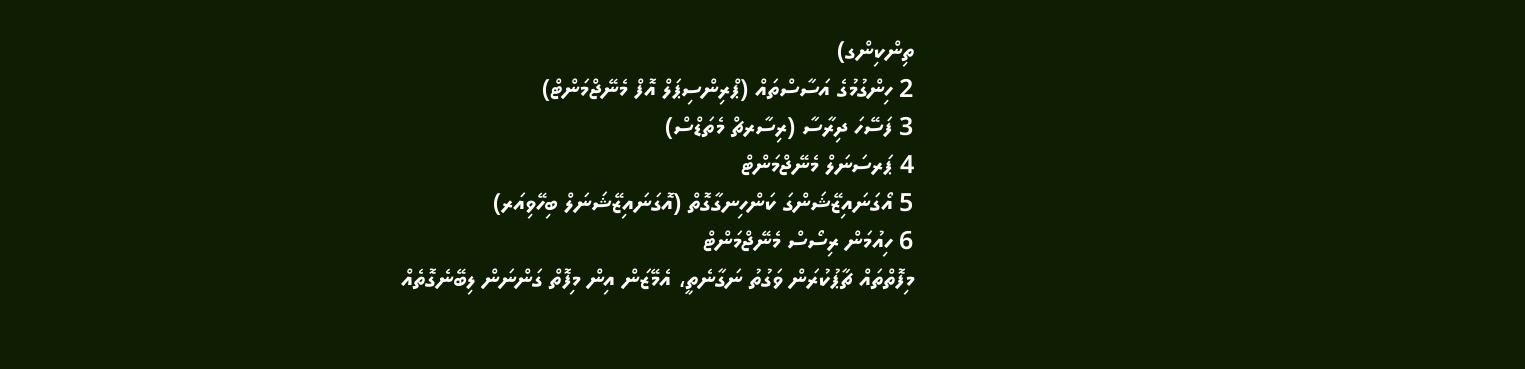ތިންކިންގ)
2 ހިންގުމުގެ އަސާސްތައް (ޕްރިންސިޕަލް އޮފް މެނޭޖްމަންޓް)
3 ފަސޭހަ ދިރާސާ (ރިސާރޗް މެތަޑްސް)
4 ޕަރސަނަލް މެނޭޖްމަންޓް
5 އޯގަނައިޒޭޝަންގަ ކަންހިނގާގޮތް (އޮގަނައިޒޭޝަނަލް ބިހޭވިއަރ)
6 ހިއުމަން ރިސޯސް މެނޭޖްމަންޓް
މިފޮތްތައް ޗާޕުކުރަން ވަގުތު ނަގާނެތީ، އެމޭޒަން އިން މިފޮތް ގަންނަން ލިބޭނެގޮތެއް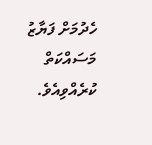ހެދުމަށް ފަޔާޒު މަސައްކަތް ކުރެއްވިއެވެ.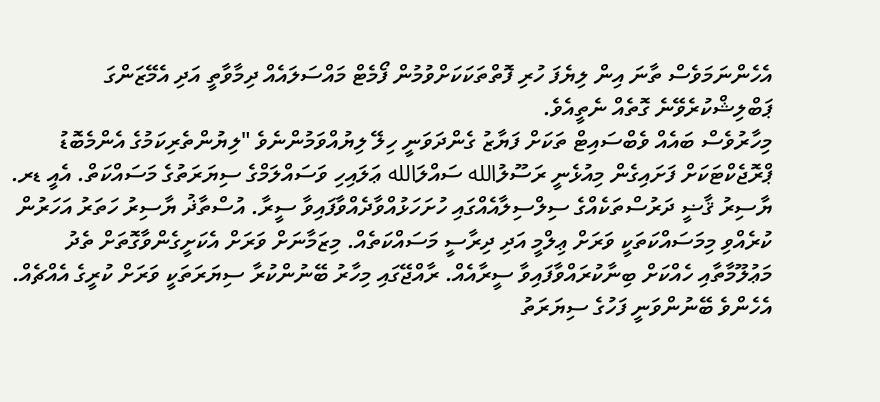އެހެންނަމަވެސް ތާނަ އިން ލިޔެފަ ހުރި ފޮތްތަކަކަށްވުމުން ފޯމެޓް މައްސަލައެއް ދިމާވާތީ އަދި އެމޭޒަންގަ ޕަބްލިޝްކުރެވޭނެ ގޮތެއް ނެތީއެވެ.
މިހާރުވެސް ބައެއް ވެބްސައިޓް ތަކަށް ފަޔާޒު ގެންދަވަނީ ހިލޭ ލިޔުއްވަމުންނެވެ "ލިޔުންތެރިކަމުގެ އެންމެބޮޑު ޕްރޮޖެކްޓަކަށް ފަށައިގެން މިއުޅެނީ ރަސޫލުالله ސައްލަالله ޢަލައިހި ވަސައްލަމްގެ ސިޔަރަތުގެ މަސައްކަތް. އެއީ ޑރ. ޔާސިރު ޤާޟީ ދަރުސްތަކެއްގެ ސިލްސިލާއެއްގައި ހުށަހަޅުއްވާދެއްވާފައިވާ ސީރާ. އުސްތާޛު ޔާސިރު ހަތަރު އަހަރުން ކުރެއްވި މިމަސައްކަތަކީ ވަރަށް ޢިލްމީ އަދި ދިރާސީ މަސައްކަތެއް. މިޒަމާނަށް ވަރަށް އެކަށީގެންވާގޮތަށް ތެދު މަޢުލޫމާތާއި ހެއްކަށް ބިނާކުރައްވާފައިވާ ސީރާއެއް. ރާއްޖޭގައި މިހާރު ބޭނުންކުރާ ސިޔަރަތަކީ ވަރަށް ކުރީގެ އެއްޗެއް. އެހެންވެ ބޭނުންވަނީ ފަހުގެ ސިޔަރަތު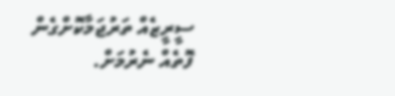ސީރީޒެއް ތަރުޖަމާކޮށްގެން ފޮތެއް ނެރުމަށް.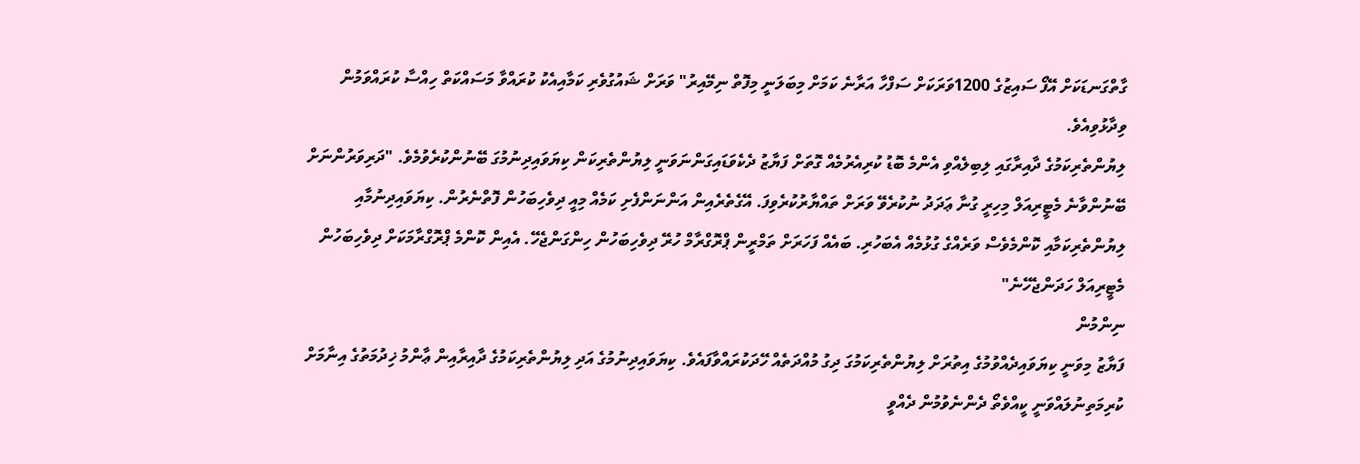ގާތްގަނޑަކަށް އޭފޯ ސައިޒުގެ 1200ވަރަކަށް ސަފްހާ އަރާނެ ކަމަށް މިބަލަނީ މިފޮތް ނިމޭއިރު" ވަރަށް ޝައުގުވެރި ކަމާއިއެކު ކުރައްވާ މަސައްކަތް ހިއްސާ ކުރައްވަމުން ވިދާޅުވިއެވެ.
ލިޔުންތެރިކަމުގެ ދާއިރާގައި ލިބިލެއްވި އެންމެ ބޮޑު ކުރިއެރުމެއް ގޮތަށް ފަޔާޒު ދެކެވަޑައިގަންނަވަނީ ލިޔުންތެރިކަން ކިޔަވައިދިނުމުގަ ބޭނުންކުރެވުމެވެ. "ދަރިވަރުންނަށް ބޭނުންވާނެ މެޓީރިއަލް މިހިރީ ގުނާ ޢަދަދު ނުކުރެވޭ ވަރަށް ތައްޔާރުކުރެވިފަ. އޭގެތެރެއިން އަންނަންފެށި ކަމެއް މިއީ ދިވެހިބަހުން ފޮތްނެރުން. ކިޔަވައިދިނުމާއި ލިޔުންތެރިކަމާއި ކޮންމެވެސް ވަރެއްގެ ގުޅުމެއް އެބަހުރި. ބައެއް ފަހަރަށް ތަމްރީން ޕްރޮގްރާމް ހުރޭ ދިވެހިބަހުން ހިންގަންޖެހޭ. އެއިން ކޮންމެ ޕްރޮގްރާމަކަށް ދިވެހިބަހުން މެޓީރިއަލް ހަދަންޖެހޭނެ"
ނިންމުން
ފަޔާޒު މިވަނީ ކިޔަވައިދެއްވުމުގެ އިތުރަށް ލިޔުންތެރިކަމުގަ ދިގު މުއްދަތެއް ހޭދަކުރައްވާފައެވެ. ކިޔަވައިދިނުމުގެ އަދި ލިޔުންތެރިކަމުގެ ދާއިރާއިން ޢާންމު ޚިދުމަތުގެ އިނާމަށް ކުރިމަތިނުލައްވަނީ ކީއްވެތޯ ދެންނެވުމުން ދެއްވީ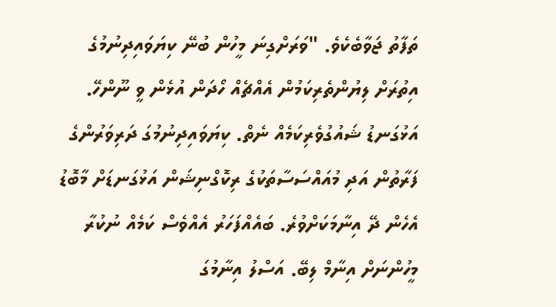ތަފާތު ޖަވާބެކެވެ. "ވަރަށްގިނަ މީހުން ބުނޭ ކިޔަވައިދިނުމުގެ އިތުރަށް ލިޔުންތެރިކަމުން އެއްޗެއް ހޯދަން އުޅެން ވީ ނޫންހޭ. އަޅުގަނޑު ޝައުގުވެރިކަމެއް ނެތް. ކިޔަވައިދިނުމުގަ ދަރިވަރުންގެ ފަރާތުން އަދި މުއައްސަސާތަކުގެ ރިކޮގްނިޝަން އަޅުގަނޑަށް މާބޮޑު އެހެން ދޭ އިނާމަކަށްވުރެ. ބައެއްފަހަރު އެއްވެސް ކަމެއް ނުކުރާ މީހުންނަށް އިނާމް ލިބޭ. އަސްލު އިނާމުގަ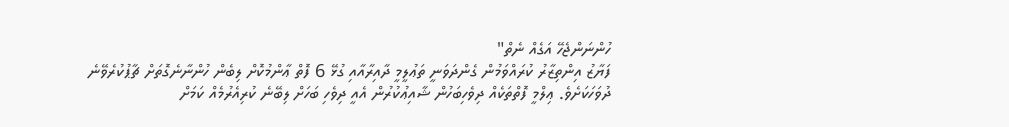ހުންނަންޖެހޭ އަގެއް ނެތް"
ފަޔާޒު އިންތިޒާރު ކުރައްވަމުން ގެންދަވަނީ ތަޢުލީމީ ދާއިރާއާއި ގުޅޭ 6 ފޮތް ޢާންމުކޮށް ލިބެން ހުންނާނެގޮތަށް ޗާޕުކުރެވޭނެ ދުވަހަކަށެވެ. ޢިލްމީ ފޮތްތަކެއް ދިވެހިބަހުން ޝާއިޢުކުރުން އެއީ ދިވެހި ބަހަށް ލިބޭނެ ކުރިއެރުމެއް ކަމަށް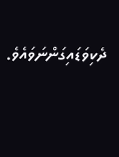ދެކިވަޑައިގަންނަވައެވެ.